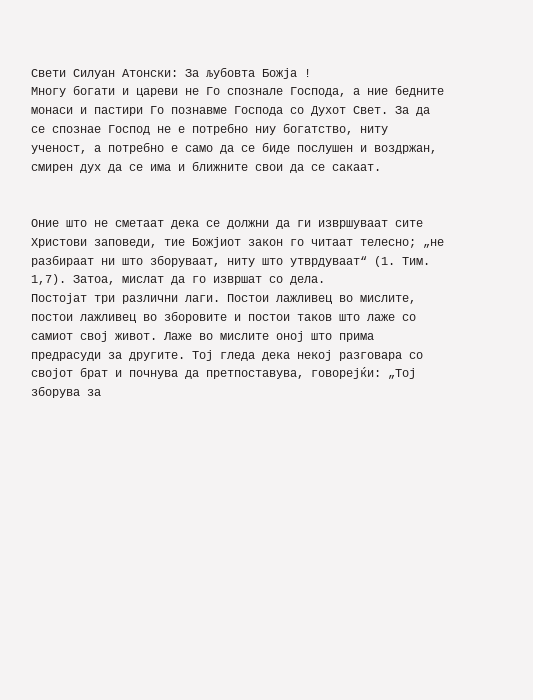Свети Силуан Атонски: За љубовта Божја !
Многу богати и цареви не Го спознале Господа, а ние бедните монаси и пастири Го познавме Господа со Духот Свет. За да се спознае Господ не е потребно ниу богатство, ниту ученост, а потребно е само да се биде послушен и воздржан, смирен дух да се има и ближните свои да се сакаат.


Оние што не сметаат дека се должни да ги извршуваат сите Христови заповеди, тие Божјиот закон го читаат телесно; „не разбираат ни што зборуваат, ниту што утврдуваат“ (1. Тим. 1,7). Затоа, мислат да го извршат со дела.
Постојат три различни лаги. Постои лажливец во мислите, постои лажливец во зборовите и постои таков што лаже со самиот свој живот. Лаже во мислите оној што прима предрасуди за другите. Тој гледа дека некој разговара со својот брат и почнува да претпоставува, говорејќи: „Тој зборува за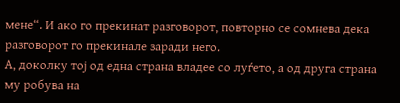мене“. И ако го прекинат разговорот, повторно се сомнева дека разговорот го прекинале заради него.
А, доколку тој од една страна владее со луѓето, а од друга страна му робува на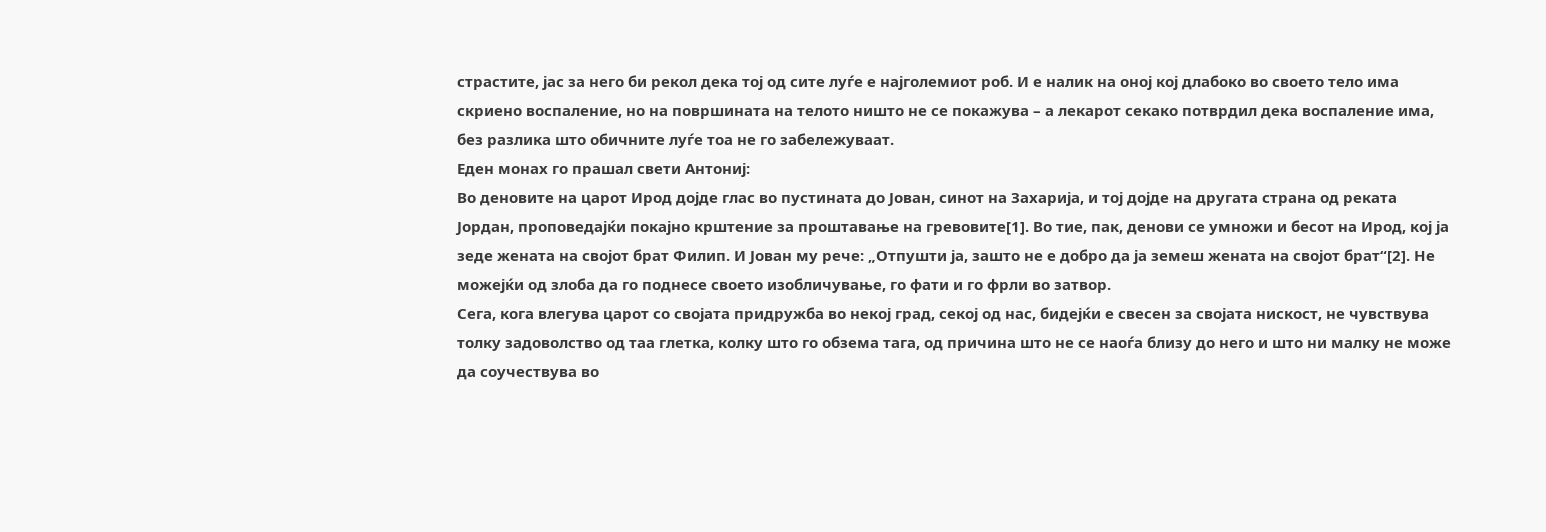страстите, јас за него би рекол дека тој од сите луѓе е најголемиот роб. И е налик на оној кој длабоко во своето тело има скриено воспаление, но на површината на телото ништо не се покажува – а лекарот секако потврдил дека воспаление има, без разлика што обичните луѓе тоа не го забележуваат.
Еден монах го прашал свети Антониј:
Во деновите на царот Ирод дојде глас во пустината до Јован, синот на Захарија, и тој дојде на другата страна од реката Јордан, проповедајќи покајно крштение за проштавање на гревовите[1]. Во тие, пак, денови се умножи и бесот на Ирод, кој ја зеде жената на својот брат Филип. И Јован му рече: „Отпушти ја, зашто не е добро да ја земеш жената на својот брат“[2]. Не можејќи од злоба да го поднесе своето изобличување, го фати и го фрли во затвор.
Сега, кога влегува царот со својата придружба во некој град, секој од нас, бидејќи е свесен за својата нискост, не чувствува толку задоволство од таа глетка, колку што го обзема тага, од причина што не се наоѓа близу до него и што ни малку не може да соучествува во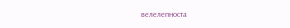велелепноста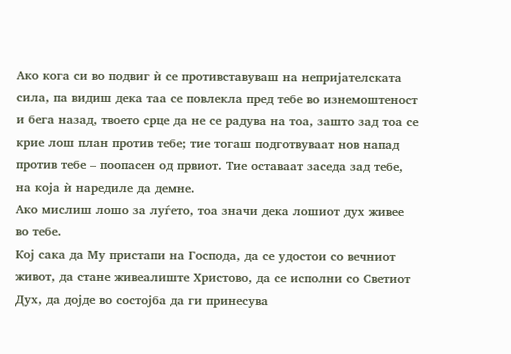Ако кога си во подвиг ѝ се противставуваш на непријателската сила, па видиш дека таа се повлекла пред тебе во изнемоштеност и бега назад, твоето срце да не се радува на тоа, зашто зад тоа се крие лош план против тебе; тие тогаш подготвуваат нов напад против тебе – поопасен од првиот. Тие оставаат заседа зад тебе, на која ѝ наредиле да демне.
Ако мислиш лошо за луѓето, тоа значи дека лошиот дух живее во тебе.
Кој сака да Му пристапи на Господа, да се удостои со вечниот живот, да стане живеалиште Христово, да се исполни со Светиот Дух, да дојде во состојба да ги принесува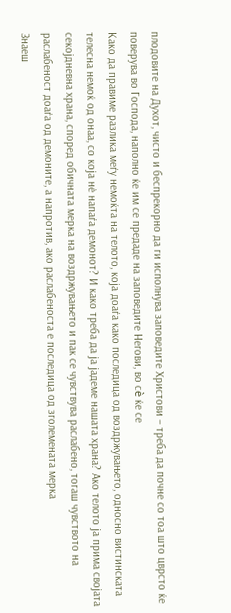плодовите на Духот, чисто и беспрекорно да ги исполнува заповедите Христови – треба да почне со тоа што цврсто ќе поверува во Господа, наполно ќе им се предаде на заповедите Негови, во сè ќе се
Како да правиме разлика меѓу немоќта на телото, која доаѓа како последица од воздржувањето, односно вистинската телесна немоќ од онаа, со која нѐ напаѓа демонот? И како треба да ја јадеме нашата храна? Ако телото ја прима својата секојдневна храна, според обичната мерка на воздржувањето и пак се чувствува раслабено, тогаш чувството на раслабеност доаѓа од демоните, а напротив, ако раслабеноста е последица од зголемената мерка
Знаеш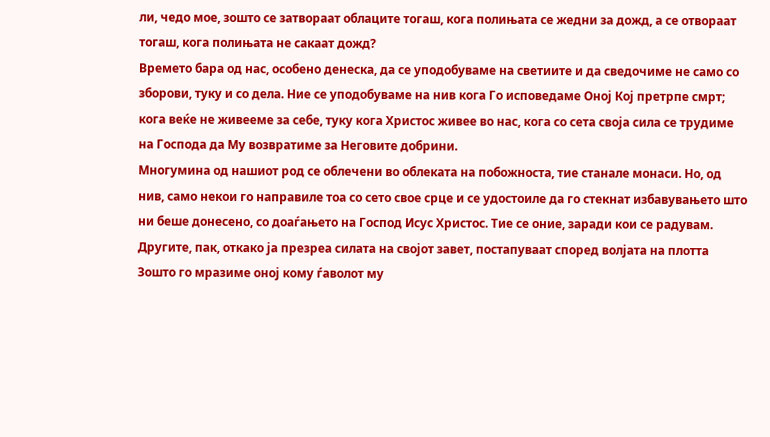ли, чедо мое, зошто се затвораат облаците тогаш, кога полињата се жедни за дожд, а се отвораат тогаш, кога полињата не сакаат дожд?
Времето бара од нас, особено денеска, да се уподобуваме на светиите и да сведочиме не само со зборови, туку и со дела. Ние се уподобуваме на нив кога Го исповедаме Оној Кој претрпе смрт; кога веќе не живееме за себе, туку кога Христос живее во нас, кога со сета своја сила се трудиме на Господа да Му возвратиме за Неговите добрини.
Многумина од нашиот род се облечени во облеката на побожноста, тие станале монаси. Но, од нив, само некои го направиле тоа со сето свое срце и се удостоиле да го стекнат избавувањето што ни беше донесено, со доаѓањето на Господ Исус Христос. Тие се оние, заради кои се радувам. Другите, пак, откако ја презреа силата на својот завет, постапуваат според волјата на плотта
Зошто го мразиме оној кому ѓаволот му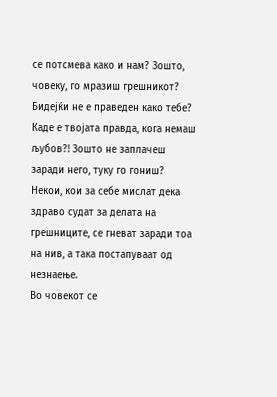се потсмева како и нам? Зошто, човеку, го мразиш грешникот? Бидејќи не е праведен како тебе? Каде е твојата правда, кога немаш љубов?! Зошто не заплачеш заради него, туку го гониш? Некои, кои за себе мислат дека здраво судат за делата на грешниците, се гневат заради тоа на нив, а така постапуваат од незнаење.
Во човекот се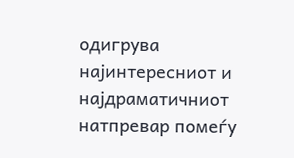одигрува најинтересниот и најдраматичниот натпревар помеѓу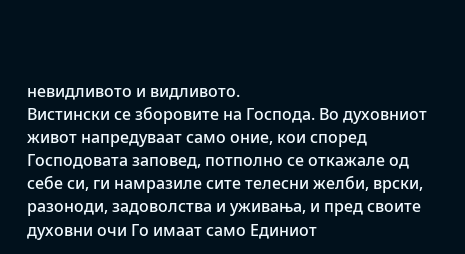невидливото и видливото.
Вистински се зборовите на Господа. Во духовниот живот напредуваат само оние, кои според Господовата заповед, потполно се откажале од себе си, ги намразиле сите телесни желби, врски, разоноди, задоволства и уживања, и пред своите духовни очи Го имаат само Единиот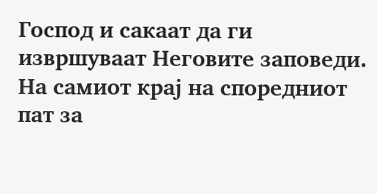Господ и сакаат да ги извршуваат Неговите заповеди.
На самиот крај на споредниот пат за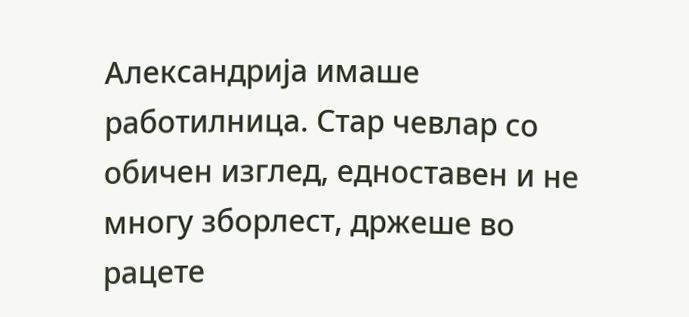Александрија имаше работилница. Стар чевлар со обичен изглед, едноставен и не многу зборлест, држеше во рацете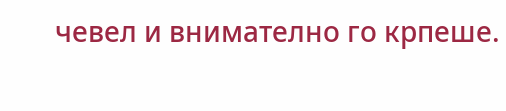чевел и внимателно го крпеше.